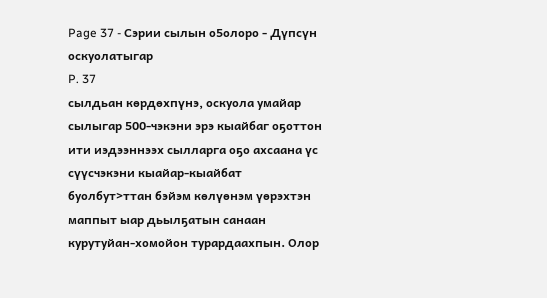Page 37 - Сэрии сылын о5олоро - Дүпсүн оскуолатыгар
P. 37
сылдьан көрдөхпүнэ, оскуола умайар сылыгар 500-чэкэни эрэ кыайбаг оҕоттон
ити иэдээннээх сылларга оҕо ахсаана үс сүүсчэкэни кыайар-кыайбат
буолбут>ттан бэйэм көлүөнэм үөрэхтэн маппыт ыар дьылҕатын санаан
курутуйан-хомойон турардаахпын. Олор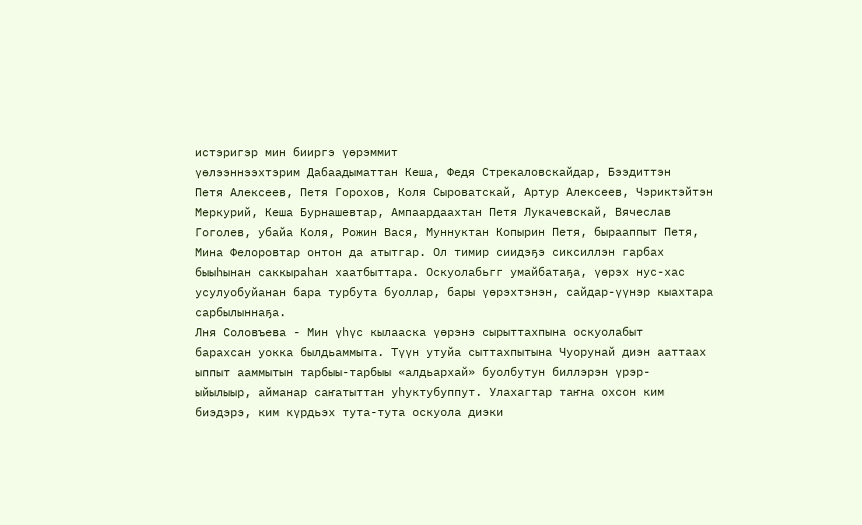истэригэр мин бииргэ үөрэммит
үөлээннээхтэрим Дабаадыматтан Кеша, Федя Стрекаловскайдар, Бээдиттэн
Петя Алексеев, Петя Горохов, Коля Сыроватскай, Артур Алексеев, Чэриктэйтэн
Меркурий, Кеша Бурнашевтар, Ампаардаахтан Петя Лукачевскай, Вячеслав
Гоголев, убайа Коля, Рожин Вася, Муннуктан Копырин Петя, бырааппыт Петя,
Мина Фелоровтар онтон да атытгар. Ол тимир сиидэҕэ сиксиллэн гарбах
быыһынан саккыраһан хаатбыттара. Оскуолабьгг умайбатаҕа, үөрэх нус-хас
усулуобуйанан бара турбута буоллар, бары үөрэхтэнэн, сайдар-үүнэр кыахтара
сарбылыннаҕа.
Лня Соловъева - Мин үһүс кылааска үөрэнэ сырыттахпына оскуолабыт
барахсан уокка былдьаммыта. Түүн утуйа сыттахпытына Чуорунай диэн ааттаах
ыппыт ааммытын тарбыы-тарбыы «алдьархай» буолбутун биллэрэн үрэр-
ыйылыыр, айманар саҥатыттан уһуктубуппут. Улахагтар таҥна охсон ким
биэдэрэ, ким күрдьэх тута-тута оскуола диэки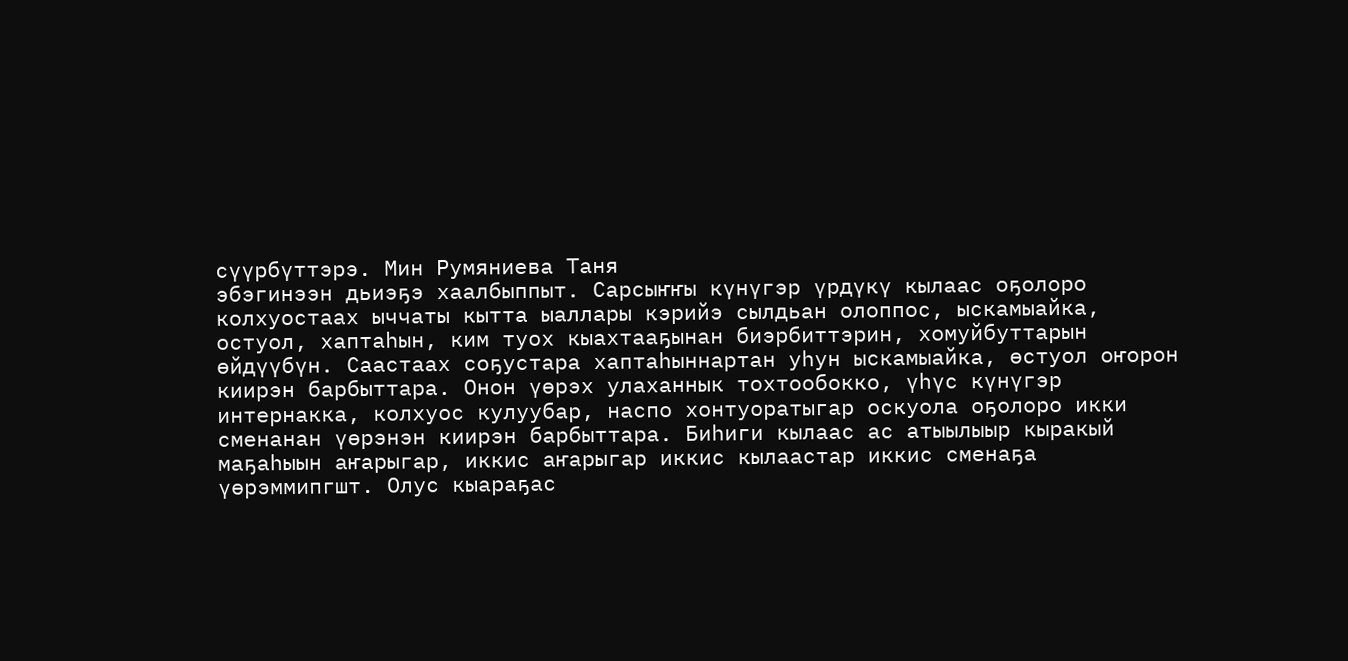сүүрбүттэрэ. Мин Румяниева Таня
эбэгинээн дьиэҕэ хаалбыппыт. Сарсыҥҥы күнүгэр үрдүкү кылаас оҕолоро
колхуостаах ыччаты кытта ыаллары кэрийэ сылдьан олоппос, ыскамыайка,
остуол, хаптаһын, ким туох кыахтааҕынан биэрбиттэрин, хомуйбуттарын
өйдүүбүн. Саастаах соҕустара хаптаһыннартан уһун ыскамыайка, өстуол оҥорон
киирэн барбыттара. Онон үөрэх улаханнык тохтообокко, үһүс күнүгэр
интернакка, колхуос кулуубар, наспо хонтуоратыгар оскуола оҕолоро икки
сменанан үөрэнэн киирэн барбыттара. Биһиги кылаас ас атыылыыр кыракый
маҕаһыын аҥарыгар, иккис аҥарыгар иккис кылаастар иккис сменаҕа
үөрэммипгшт. Олус кыараҕас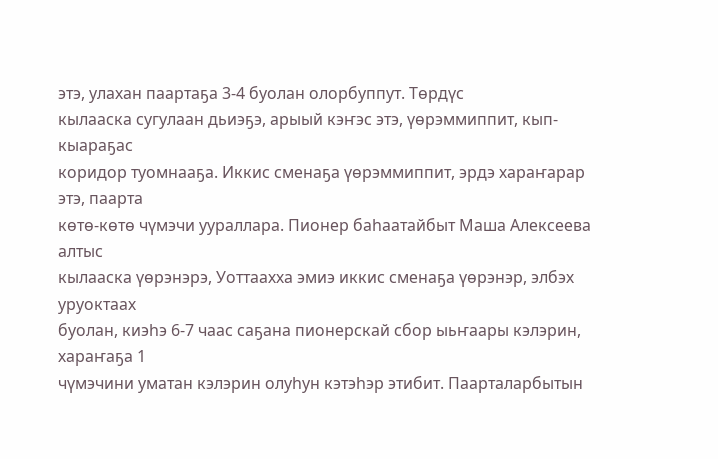этэ, улахан паартаҕа 3-4 буолан олорбуппут. Төрдүс
кылааска сугулаан дьиэҕэ, арыый кэҥэс этэ, үөрэммиппит, кып-кыараҕас
коридор туомнааҕа. Иккис сменаҕа үөрэммиппит, эрдэ хараҥарар этэ, паарта
көтө-көтө чүмэчи уураллара. Пионер баһаатайбыт Маша Алексеева алтыс
кылааска үөрэнэрэ, Уоттаахха эмиэ иккис сменаҕа үөрэнэр, элбэх уруоктаах
буолан, киэһэ 6-7 чаас саҕана пионерскай сбор ыьҥаары кэлэрин, хараҥаҕа 1
чүмэчини уматан кэлэрин олуһун кэтэһэр этибит. Паарталарбытын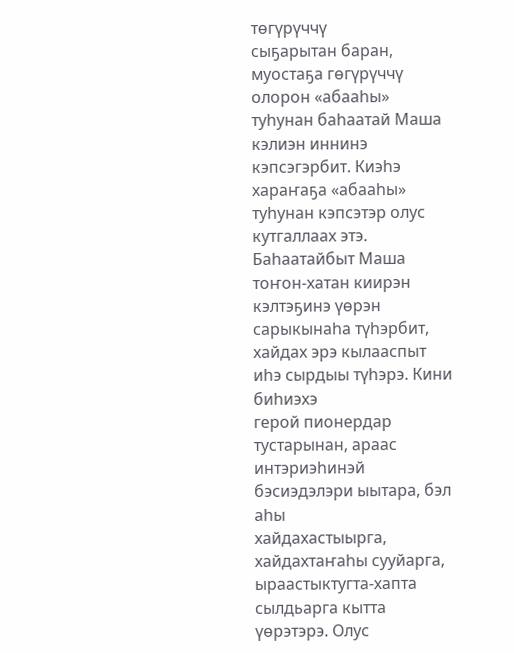төгүрүччү
сыҕарытан баран, муостаҕа гөгүрүччү олорон «абааһы» туһунан баһаатай Маша
кэлиэн иннинэ кэпсэгэрбит. Киэһэ хараҥаҕа «абааһы» туһунан кэпсэтэр олус
кутгаллаах этэ. Баһаатайбыт Маша тоҥон-хатан киирэн кэлтэҕинэ үөрэн
сарыкынаһа түһэрбит, хайдах эрэ кылааспыт иһэ сырдыы түһэрэ. Кини биһиэхэ
герой пионердар тустарынан, араас интэриэһинэй бэсиэдэлэри ыытара, бэл аһы
хайдахастыырга, хайдахтаҥаһы сууйарга, ыраастыктугта-хапта сылдьарга кытта
үөрэтэрэ. Олус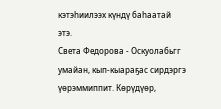кэтэһиилээх күндү баһаатай этэ.
Света Федорова - Оскуолабьгг умайан, кып-кыараҕас сирдэргэ
үөрэммиппит. Көрүдүөр,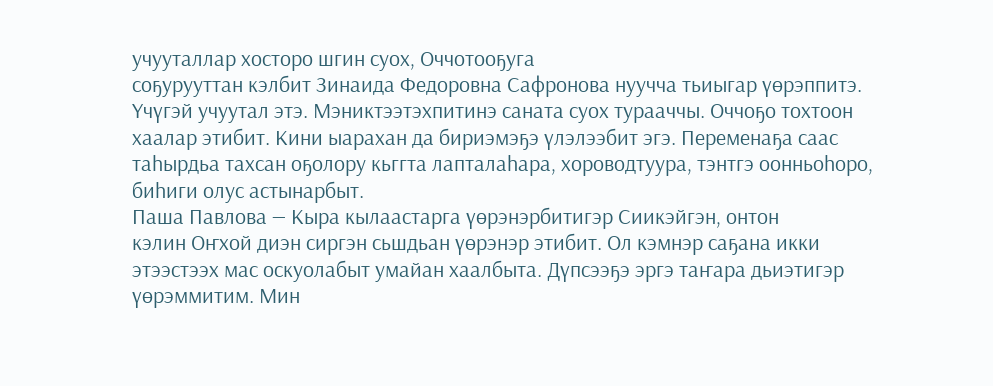учууталлар хосторо шгин суох, Оччотооҕуга
соҕурууттан кэлбит Зинаида Федоровна Сафронова нуучча тьиыгар үөрэппитэ.
Үчүгэй учуутал этэ. Мэниктээтэхпитинэ саната суох турааччы. Оччоҕо тохтоон
хаалар этибит. Кини ыарахан да бириэмэҕэ үлэлээбит эгэ. Переменаҕа саас
таһырдьа тахсан оҕолору кьггта лапталаһара, хороводтуура, тэнтгэ оонньоһоро,
биһиги олус астынарбыт.
Паша Павлова — Кыра кылаастарга үөрэнэрбитигэр Сиикэйгэн, онтон
кэлин Оҥхой диэн сиргэн сьшдьан үөрэнэр этибит. Ол кэмнэр саҕана икки
этээстээх мас оскуолабыт умайан хаалбыта. Дүпсээҕэ эргэ таҥара дьиэтигэр
үөрэммитим. Мин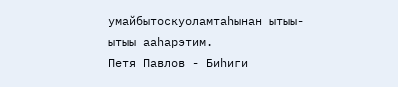умайбытоскуоламтаһынан ытыы-ытыы ааһарэтим.
Петя Павлов - Биһиги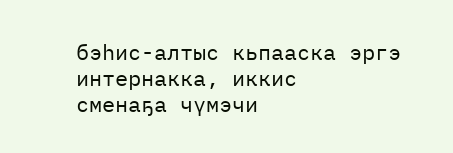бэһис-алтыс кьпааска эргэ интернакка, иккис
сменаҕа чүмэчи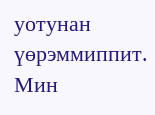уотунан үөрэммиппит. Мин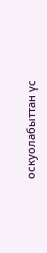оскуолабыттан үс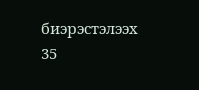биэрэстэлээх
35